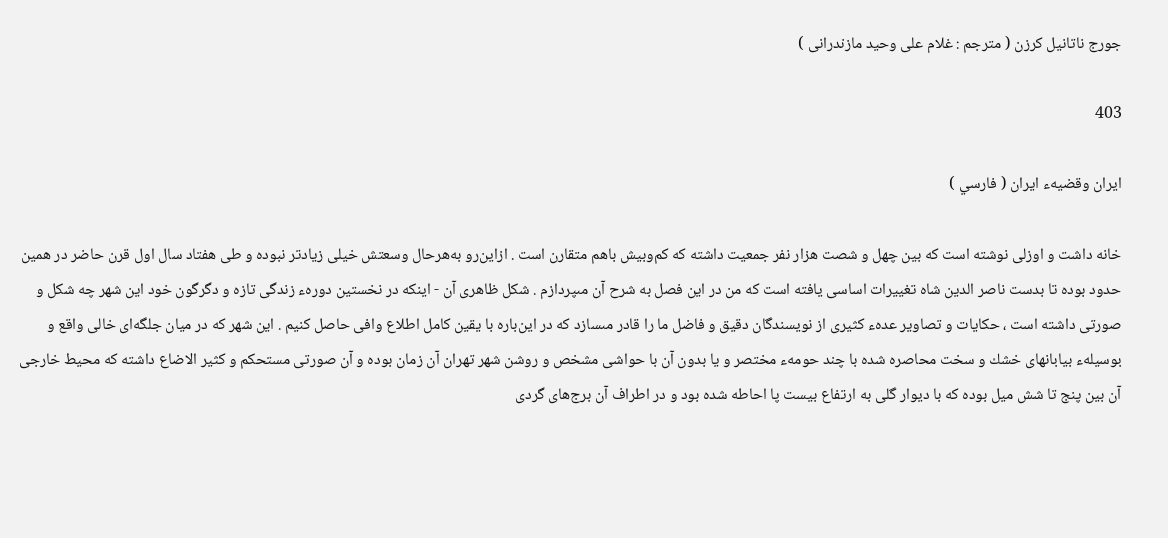جورج ناتانيل كرزن ( مترجم : غلام على وحيد مازندرانى )

403

ايران وقضيهء ايران ( فارسي )

خانه داشت و اوزلى نوشته است كه بين چهل و شصت هزار نفر جمعيت داشته كه كم‌وبيش باهم متقارن است . ازاين‌رو به‌هرحال وسعتش خيلى زيادتر نبوده و طى هفتاد سال اول قرن حاضر در همين حدود بوده تا بدست ناصر الدين شاه تغييرات اساسى يافته است كه من در اين فصل به شرح آن مىپردازم . شكل ظاهرى آن - اينكه در نخستين دورهء زندگى تازه و دگرگون خود اين شهر چه شكل و صورتى داشته است ، حكايات و تصاوير عدهء كثيرى از نويسندگان دقيق و فاضل ما را قادر مىسازد كه در اين‌باره با يقين كامل اطلاع وافى حاصل كنيم . اين شهر كه در ميان جلگه‌اى خالى واقع و بوسيلهء بيابانهاى خشك و سخت محاصره شده با چند حومهء مختصر و يا بدون آن با حواشى مشخص و روشن شهر تهران آن زمان بوده و آن صورتى مستحكم و كثير الاضاع داشته كه محيط خارجى آن بين پنج تا شش ميل بوده كه با ديوار گلى به ارتفاع بيست پا احاطه شده بود و در اطراف آن برج‌هاى گردى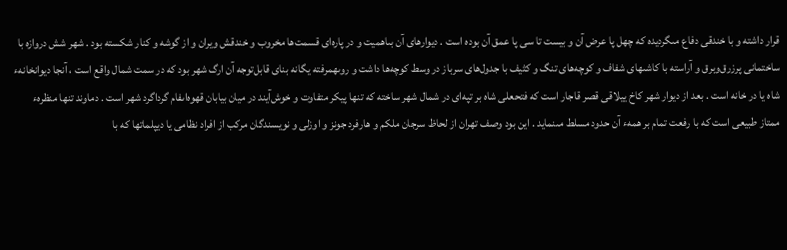قرار داشته و با خندقى دفاع مىگرديده كه چهل پا عرض آن و بيست تا سى پا عمق آن بوده است . ديوارهاى آن بىاهميت و در پاره‌اى قسمت‌ها مخروب و خندقش ويران و از گوشه و كنار شكسته بود . شهر شش دروازه با ساختمانى پرزرق‌وبرق و آراسته با كاشىهاى شفاف و كوچه‌هاى تنگ و كثيف با جدول‌هاى سرباز در وسط كوچه‌ها داشت و روىهمرفته يگانه بناى قابل‌توجه آن ارگ شهر بود كه در سمت شمال واقع است ، آنجا ديوانخانهء شاه يا در خانه است . بعد از ديوار شهر كاخ ييلاقى قصر قاجار است كه فتحعلى شاه بر تپه‌اى در شمال شهر ساخته كه تنها پيكر متفاوت و خوش‌آيند در ميان بيابان قهوه‌اىفام گرداگرد شهر است . دماوند تنها منظرهء ممتاز طبيعى است كه با رفعت تمام بر همهء آن حدود مسلط مىنمايد . اين بود وصف تهران از لحاظ سرجان ملكم و هارفرد جونز و اوزلى و نويسندگان مركب از افراد نظامى يا ديپلماتها كه با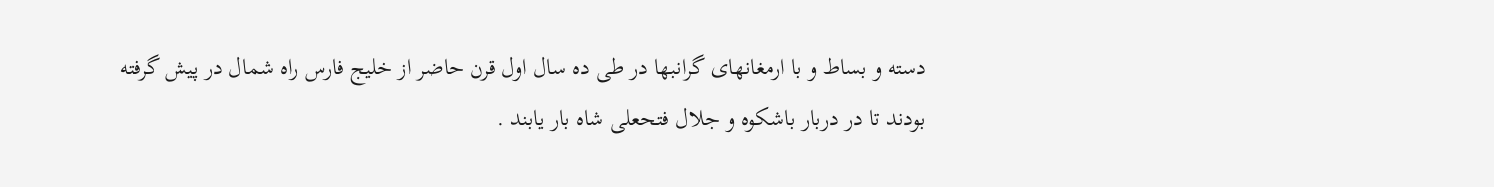دسته و بساط و با ارمغانهاى گرانبها در طى ده سال اول قرن حاضر از خليج فارس راه شمال در پيش گرفته بودند تا در دربار باشكوه و جلال فتحعلى شاه بار يابند .